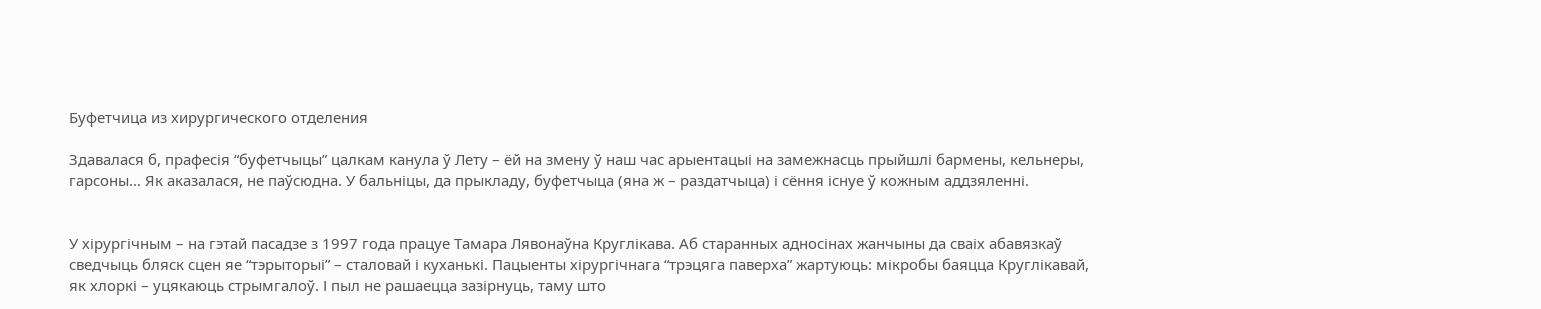Буфетчица из хирургического отделения

Здавалася б, прафесія “буфетчыцы” цалкам канула ў Лету – ёй на змену ў наш час арыентацыі на замежнасць прыйшлі бармены, кельнеры, гарсоны… Як аказалася, не паўсюдна. У бальніцы, да прыкладу, буфетчыца (яна ж – раздатчыца) і сёння існуе ў кожным аддзяленні.


У хірургічным – на гэтай пасадзе з 1997 года працуе Тамара Лявонаўна Круглікава. Аб старанных адносінах жанчыны да сваіх абавязкаў сведчыць бляск сцен яе “тэрыторыі” – сталовай і куханькі. Пацыенты хірургічнага “трэцяга паверха” жартуюць: мікробы баяцца Круглікавай, як хлоркі – уцякаюць стрымгалоў. І пыл не рашаецца зазірнуць, таму што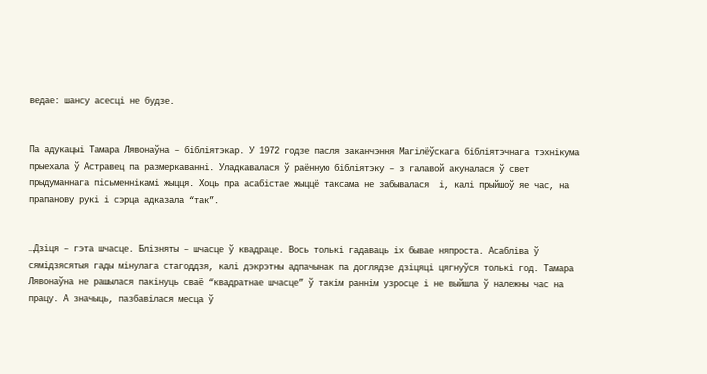ведае: шансу асесці не будзе.


Па адукацыі Тамара Лявонаўна – бібліятэкар. У 1972 годзе пасля заканчэння Магілёўскага бібліятэчнага тэхнікума прыехала ў Астравец па размеркаванні. Уладкавалася ў раённую бібліятэку – з галавой акуналася ў свет прыдуманнага пісьменнікамі жыцця. Хоць пра асабістае жыццё таксама не забывалася  і, калі прыйшоў яе час, на прапанову рукі і сэрца адказала “так”.


…Дзіця – гэта шчасце. Блізняты – шчасце ў квадраце. Вось толькі гадаваць іх бывае няпроста. Асабліва ў сямідзясятыя гады мінулага стагоддзя, калі дэкрэтны адпачынак па доглядзе дзіцяці цягнуўся толькі год. Тамара Лявонаўна не рашылася пакінуць сваё “квадратнае шчасце” ў такім раннім узросце і не выйшла ў належны час на працу. А значыць, пазбавілася месца ў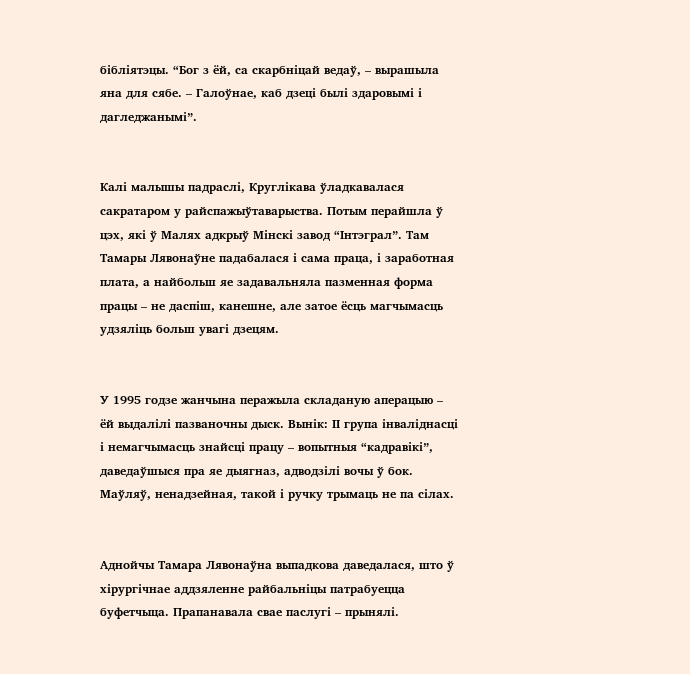бібліятэцы. “Бог з ёй, са скарбніцай ведаў, – вырашыла яна для сябе. – Галоўнае, каб дзеці былі здаровымі і дагледжанымі”.


Калі малышы падраслі, Круглікава ўладкавалася сакратаром у райспажыўтаварыства. Потым перайшла ў цэх, які ў Малях адкрыў Мінскі завод “Інтэграл”. Там Тамары Лявонаўне падабалася і сама праца, і заработная плата, а найбольш яе задавальняла пазменная форма працы – не даспіш, канешне, але затое ёсць магчымасць удзяліць больш увагі дзецям.


У 1995 годзе жанчына перажыла складаную аперацыю – ёй выдалілі пазваночны дыск. Вынік: ІІ група інваліднасці і немагчымасць знайсці працу – вопытныя “кадравікі”, даведаўшыся пра яе дыягназ, адводзілі вочы ў бок. Маўляў, ненадзейная, такой і ручку трымаць не па сілах.


Аднойчы Тамара Лявонаўна выпадкова даведалася, што ў хірургічнае аддзяленне райбальніцы патрабуецца буфетчыца. Прапанавала свае паслугі – прынялі.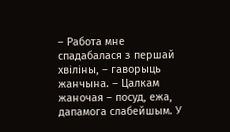– Работа мне спадабалася з першай хвіліны, – гаворыць жанчына. – Цалкам жаночая – посуд, ежа,  дапамога слабейшым. У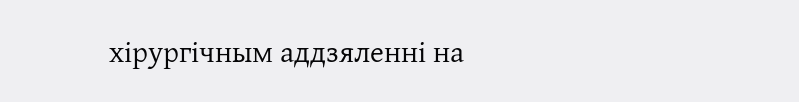хірургічным аддзяленні на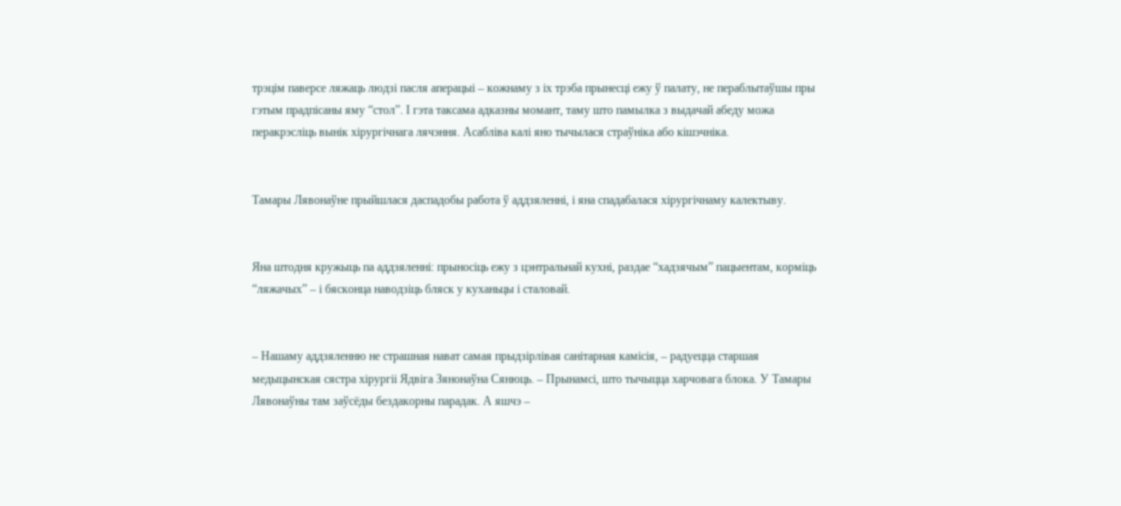трэцім паверсе ляжаць людзі пасля аперацыі – кожнаму з іх трэба прынесці ежу ў палату, не пераблытаўшы пры гэтым прадпісаны яму “стол”. І гэта таксама адказны момант, таму што памылка з выдачай абеду можа перакрэсліць вынік хірургічнага лячэння. Асабліва калі яно тычылася страўніка або кішэчніка.


Тамары Лявонаўне прыйшлася даспадобы работа ў аддзяленні, і яна спадабалася хірургічнаму калектыву.


Яна штодня кружыць па аддзяленні: прыносіць ежу з цэнтральнай кухні, раздае “хадзячым” пацыентам, корміць “ляжачых” – і бясконца наводзіць бляск у куханьцы і сталовай.


– Нашаму аддзяленню не страшная нават самая прыдзірлівая санітарная камісія, – радуецца старшая медыцынская сястра хірургіі Ядвіга Зянонаўна Сянюць. – Прынамсі, што тычыцца харчовага блока. У Тамары Лявонаўны там заўсёды бездакорны парадак. А яшчэ –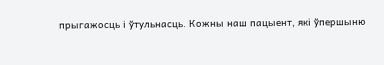прыгажосць і ўтульнасць. Кожны наш пацыент, які ўпершыню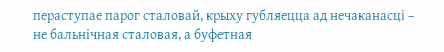пераступае парог сталовай, крыху губляецца ад нечаканасці – не бальнічная сталовая, а буфетная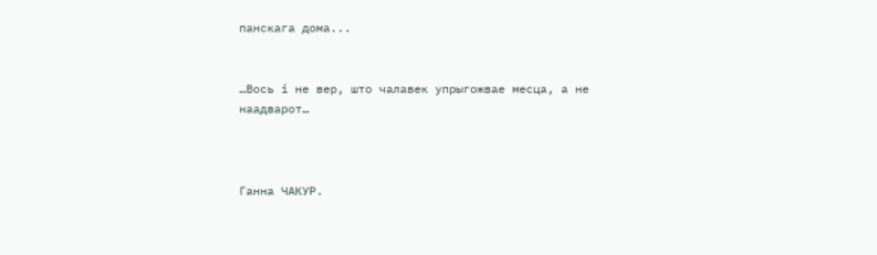панскага дома...


…Вось і не вер, што чалавек упрыгожвае месца, а не наадварот…



Ганна ЧАКУР.